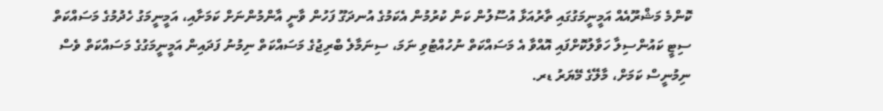ކޮންމެ މަޝްރޫއެއް އަމީނީމަގުގައި ތާރުއަޅާ އުސޫލުން ކަން ކުރުމުން އެކަމުގެ އުނދަގޫ ފަހުން ވާނީ އާންމުންނަށް ކަމަށާއި، އަމީނީމަގު ހެދުމުގެ މަސައްކަތް ސިޓީ ކައުންސިލާ ހަވާލުކޮށްފައި އޮއްވާ އެ މަސައްކަތް ނުހުއްޓުވި ނަމަ، ސިނަމާލެ ބްރިޖުގެ މަސައްކަތް ނިމުނު ފަދައިން އަމީނީމަގުގެ މަސައްކަތް ވެސް ނިމުނީސް ކަމަށް، މާލޭގެ މޭޔަރު ޑރ.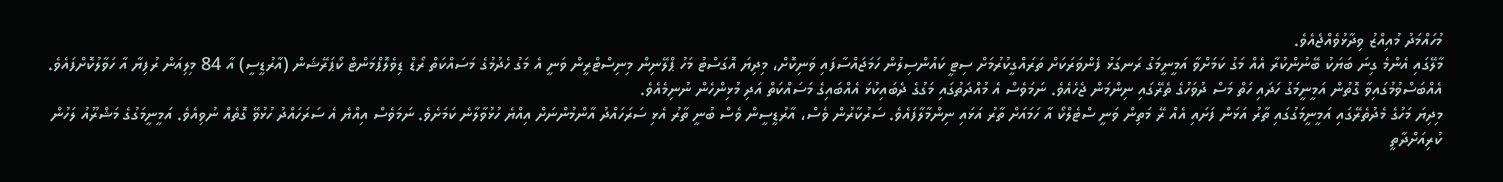މުހައްމަދު މުއިއްޒު ވިދާޅުވެއްޖެއެވެ.
މާލޭގައި އެންމެ ގިނަ ބަޔަކު ބޭނުންކުރާ އެއް މަގު ކަމަށްވާ އަމީނީމަގު ރަނގަޅު ފެންވަރަކަށް ތަރައްގީކުރުމަށް ސިޓީ ކައުންސިލުން ހަމަޖައްސާފައި ވަނިކޮށް، މިދިޔަ އޮގަސްޓު މަހު ޕްލޭނިން މިނިސްޓްރީން ވަނީ އެ މަގު ހެދުމުގެ މަސައްކަތް ރޯޑް ޑިވެލޮޕްމަންޓް ކޯޕަރޭޝަން (އާރުޑީސީ) އާ 84 މިލިއަން ރުފިޔާ އާ ހަވާލުކޮށްފައެވެ. އެއްބަސްވުމުގައިވާ ގޮތުން އަމީނީމަގު ހަދައި ހަތް މަސް ދުވަހުގެ ތެރޭގައި ނިންމަން ޖެހެއެވެ. ނަމަވެސް އެ މުއްދަތުގައި މަގުގެ ދެބައިކުޅަ އެއްބައިގެ މަސައްކަތް އަދި މުޅިންހެން ނުނިމެއެވެ.
މިދިޔަ މަހުގެ މެދުތެރޭގައި އަމީނީމަގުގައި ތާރު އަޅަން ފަށައި އެއް ރޭ މަތިން ވަނީ ސްޓެލްކޯ އާ ހަމައަށް ތާރު އަޅައި ނިންމާލާފައެވެ. ސަރުކާރުން ވެސް، އާރުޑީސީން ވެސް ބުނީ ތާރު އެޅި ސަރަހައްދު އާންމުންނަށް އިއްޔެ ހުޅުވާލާނެ ކަމަށެވެ. ނަމަވެސް އިއްޔެ އެ ސަރަހައްދު ހުޅުވޭ ގޮތެއް ނުވިއެވެ. އަމީނީމަގުގެ މަޝްރޫއު ލަހުން ކުރިއަށްދާތީ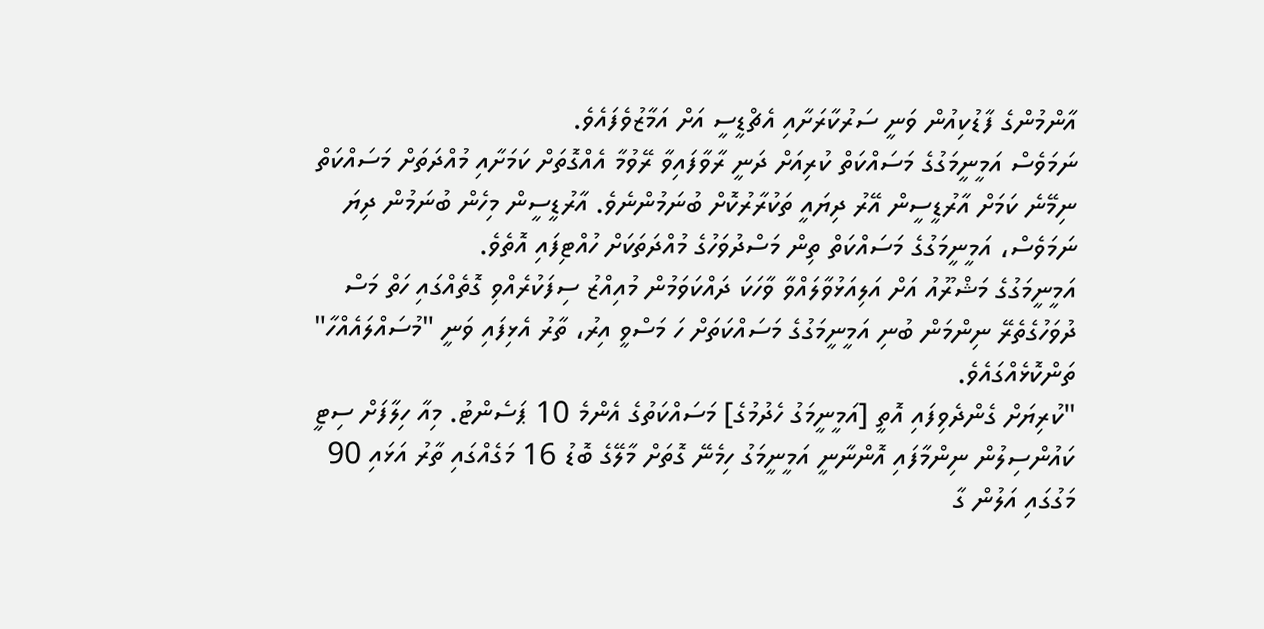އާންމުންގެ ފާޑުކިއުން ވަނީ ސަރުކާރަށާއި އެޗްޑީސީ އަށް އަމާޒުވެފައެވެ.
ނަމަވެސް އަމީނީމަގުގެ މަސައްކަތް ކުރިއަށް ދަނީ ރާވާފައިވާ ރޭވުމާ އެއްގޮތަށް ކަމަށާއި މުއްދަތަށް މަސައްކަތް ނިމޭނެ ކަމަށް އާރުޑީސީން އޭރު ދިޔައީ ތަކުރާރުކޮށް ބުނަމުންނެވެ. އާރުޑީސީން މިހެން ބުނަމުން ދިޔަ ނަމަވެސް، އަމީނީމަގުގެ މަސައްކަތް ތިން މަސްދުވަހުގެ މުއްދަތަކަށް ހުއްޓިފައި އޮތެވެ.
އަމީނީމަގުގެ މަޝްރޫއު އަށް އަލިއަޅުވާލައްވާ ވާހަކަ ދައްކަވަމުން މުއިއްޒު ސިފަކުރެއްވި ގޮތެއްގައި ހަތް މަސް ދުވަހުގެތެރޭ ނިންމަން ބުނި އަމީނީމަގުގެ މަސައްކަތަށް ހަ މަސްވީ އިރު، ތާރު އެޅިފައި ވަނީ "މުސައްލައެއްހާ" ތަންކޮޅެއްގައެވެ.
"ކުރިޔަށް ގެންދެވިފައި އޮތީ [އަމީނީމަގު ހެދުމުގެ] މަސައްކަތުގެ އެންމެ 10 ޕަސެންޓު. މިއާ ހިލާފަށް ސިޓީ ކައުންސިލުން ނިންމާފައި އޮންނާނީ އަމީނީމަގު ހިމެނޭ ގޮތަށް މާލޭގެ ބޮޑު 16 މަގެއްގައި ތާރު އަޅައި 90 މަގުގައި އަލުން ގާ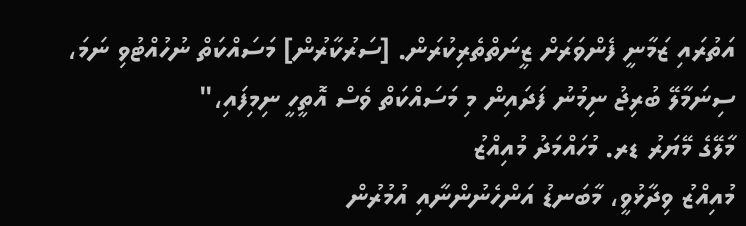އަތުރައި ޒަމާނީ ފެންވަރަށް ޒީނަތްތެރިކުރަން. [ސަރުކާރުން] މަސައްކަތް ނުހުއްޓުވި ނަމަ، ސިނަމާލޭ ބުރިޖު ނިމުނު ފަދައިން މި މަސައްކަތް ވެސް އޮތީހީ ނިމިފައި،"
މާލޭގެ މޭޔަރު ޑރ. މުހައްމަދު މުއިއްޒު
މުއިއްޒު ވިދާޅުވީ، މާބަނޑު އަންހެނުންނާއި އުމުރުން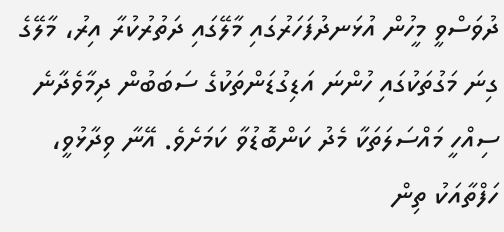ދުވަސްވީ މީހުން އުޅަނދުފަހަރުގައި މާލޭގައި ދަތުރުކުރާ އިރު، މާލޭގެ ގިނަ މަގުތަކުގައި ހުންނަ އަޑިގުޑަންތަކުގެ ސަބަބުން ދިމާވެދާނެ ސިއްހީ މައްސަލަތަކާ މެދު ކަންބޮޑުވާ ކަމަށެވެ. އޭނާ ވިދާޅުވީ، ހަފްތާއަކު ތިން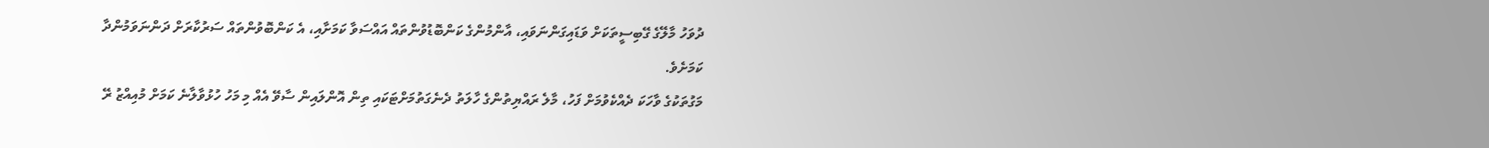ދުވަހު މާލޭގެ ގޭބިސީތަކަށް ވަޑައިގަންނަވައި، އާންމުންގެ ކަންބޮޑުވުންތައް އައްސަވާ ކަމަށާއި، އެ ކަންބޮވުންތައް ސަރުކާރަށް ދަންނަވަމުންދާ ކަމަށެވެ.
މަގުތަކުގެ ވާހަކަ ދެއްކެވުމަށް ފަހު، މާލެ ރައްޔިތުންގެ ހާލަތު ދެނެގަތުމަށްޓަކައި ތިން އޮންލައިން ސާވޭ އެއް މި މަހު ހުޅުވާލާނެ ކަމަށް މުއިއްޒު ރޭ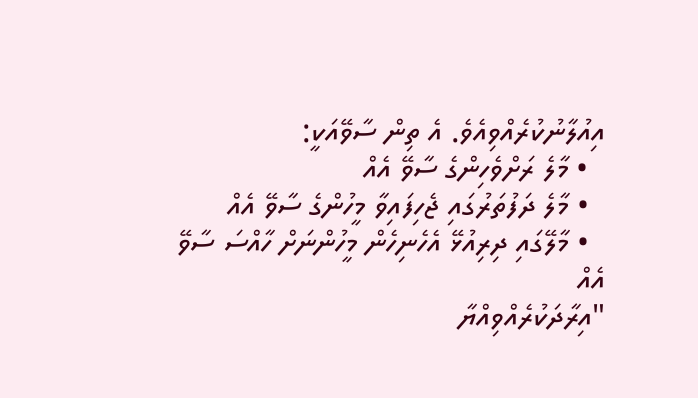އިއުލާނުކުރެއްވިއެވެ. އެ ތިން ސާވޭއަކީ:
  • މާލެ ރަށްވެހިންގެ ސާވޭ އެއް
  • މާލެ ދަފުތަރުގައި ޖެހިފައިވާ މީހުންގެ ސާވޭ އެއް
  • މާލޭގައި ދިރިއުޅޭ އެހެނިހެން މީހުންނަށް ހާއްސަ ސާވޭ އެއް
"އިރާދަކުރެއްވިއްޔާ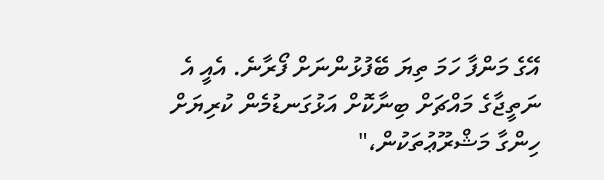އޭގެ މަންފާ ހަމަ ތިޔަ ބޭފުޅުންނަށް ފޯރާނެ. އެއީ އެ ނަތީޖާގެ މައްޗަށް ބިނާކޮށް އަޅުގަނޑުމެން ކުރިޔަށް ހިންގާ މަޝްރޫޢުތަކުން،"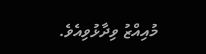މުއިއްޒު ވިދާޅުވިއެވެ.